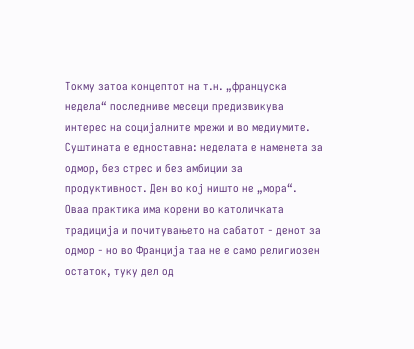Токму затоа концептот на т.н. „француска недела“ последниве месеци предизвикува интерес на социјалните мрежи и во медиумите. Суштината е едноставна: неделата е наменета за одмор, без стрес и без амбиции за продуктивност. Ден во кој ништо не „мора“.
Оваа практика има корени во католичката традиција и почитувањето на сабатот - денот за одмор - но во Франција таа не е само религиозен остаток, туку дел од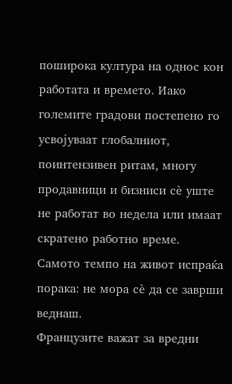поширока култура на однос кон работата и времето. Иако големите градови постепено го усвојуваат глобалниот, поинтензивен ритам, многу продавници и бизниси сè уште не работат во недела или имаат скратено работно време. Самото темпо на живот испраќа порака: не мора сè да се заврши веднаш.
Французите важат за вредни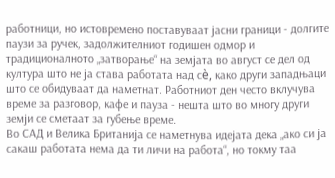работници, но истовремено поставуваат јасни граници - долгите паузи за ручек, задолжителниот годишен одмор и традиционалното „затворање“ на земјата во август се дел од култура што не ја става работата над сè, како други западњаци што се обидуваат да наметнат. Работниот ден често вклучува време за разговор, кафе и пауза - нешта што во многу други земји се сметаат за губење време.
Во САД и Велика Британија се наметнува идејата дека „ако си ја сакаш работата нема да ти личи на работа“, но токму таа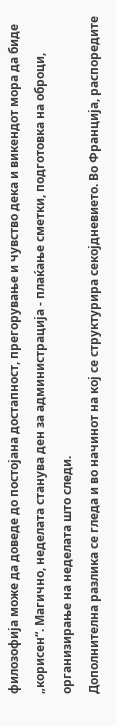филозофија може да доведе до постојана достапност, прегорување и чувство дека и викендот мора да биде „корисен“. Магично, неделата станува ден за администрација - плаќање сметки, подготовка на оброци, организирање на неделата што следи.
Дополнителна разлика се гледа и во начинот на кој се структурира секојдневието. Во Франција, распоредите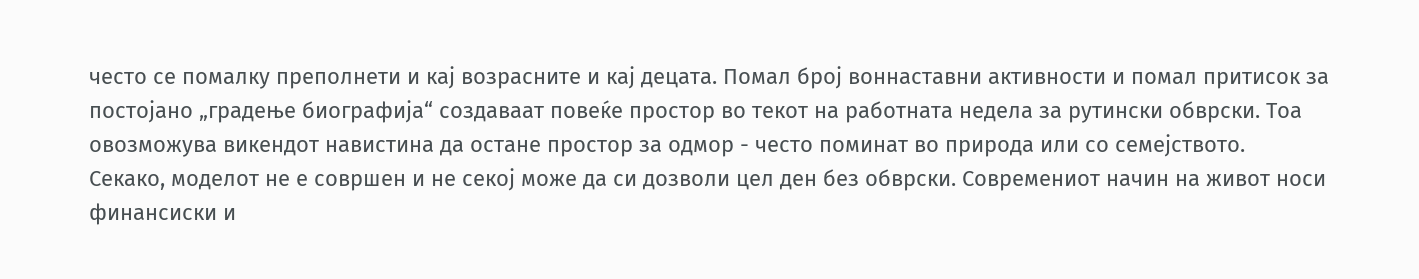често се помалку преполнети и кај возрасните и кај децата. Помал број воннаставни активности и помал притисок за постојано „градење биографија“ создаваат повеќе простор во текот на работната недела за рутински обврски. Тоа овозможува викендот навистина да остане простор за одмор - често поминат во природа или со семејството.
Секако, моделот не е совршен и не секој може да си дозволи цел ден без обврски. Современиот начин на живот носи финансиски и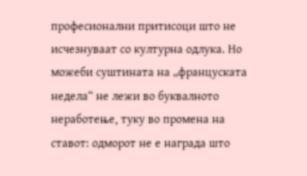професионални притисоци што не исчезнуваат со културна одлука. Но можеби суштината на „француската недела“ не лежи во буквалното неработење, туку во промена на ставот: одморот не е награда што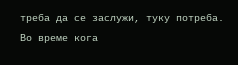треба да се заслужи, туку потреба.
Во време кога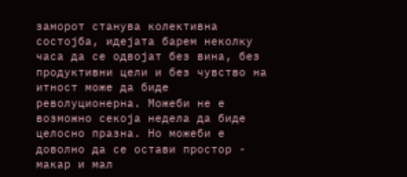заморот станува колективна состојба, идејата барем неколку часа да се одвојат без вина, без продуктивни цели и без чувство на итност може да биде револуционерна. Можеби не е возможно секоја недела да биде целосно празна. Но можеби е доволно да се остави простор - макар и мал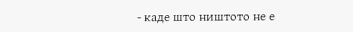- каде што ништото не е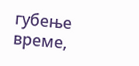губење време,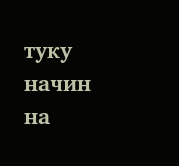туку начин на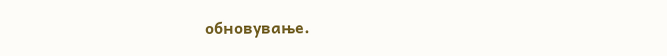обновување.